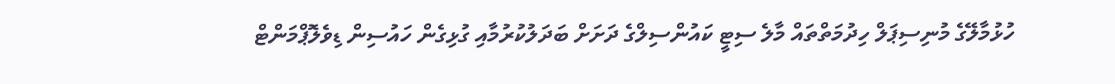ހުޅުމާލޭގެ މުނިސިޕަލް ހިދުމަތްތައް މާލެ ސިޓީ ކައުންސިލްގެ ދަށަށް ބަދަލުކުރުމާއި ގުޅިގެން ހައުސިން ޑިވެލޮޕްމަންޓް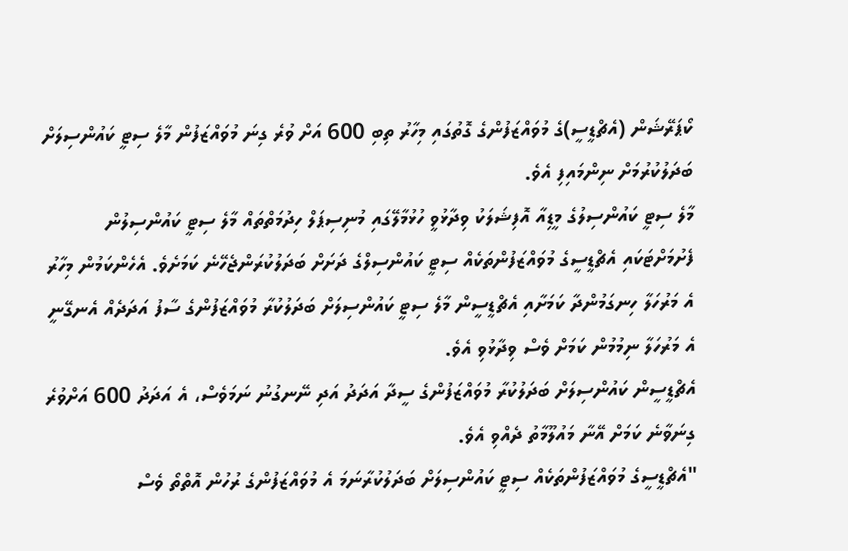ކޯޕަރޭޝަން (އެޗްޑީސީ)ގެ މުވައްޒަފުންގެ ގޮތުގައި މިހާރު ތިބި 600 އަށް ވުރެ ގިނަ މުވައްޒަފުން މާލެ ސިޓީ ކައުންސިލަށް ބަދަލުކުރުމަށް ނިންމައިފި އެވެ.
މާލެ ސިޓީ ކައުންސިލުގެ މީޑިއާ އޮފިޝަލަކު ވިދާޅުވީ ހުޅުމާލޭގައި މުނިސިޕަލް ހިދުމަތްތައް މާލެ ސިޓީ ކައުންސިލުން ފެށުމަށްޓަކައި އެޗްޑީސީގެ މުވައްޒަފުންތަކެއް ސިޓީ ކައުންސިލްގެ ދަށަށް ބަދަލުކުރަންޖެހޭނެ ކަމަށެވެ. އެހެންކަމުން މިހާރު އެ މަރުހަލާ ހިނގަމުންދާ ކަމަށާއި އެޗްޑީސީން މާލެ ސިޓީ ކައުންސިލަށް ބަދަލުކުރާ މުވައްޒަފުންގެ ސާފު އަދަދެއް އެނގޭނީ އެ މަރުހަލާ ނިމުމުން ކަމަށް ވެސް ވިދާޅުވި އެވެ.
އެޗްޑީސީން ކައުންސިލަށް ބަދަލުކުރާ މުވައްޒަފުންގެ ސީދާ އަދަދު އަދި ނޭނގުނު ނަމަވެސް، އެ އަދަދު 600 އަށްވުރެ ގިނަވާނެ ކަމަށް އޭނާ މައުލޫމާތު ދެއްވި އެވެ.
"އެޗްޑީސީގެ މުވައްޒަފުންތަކެއް ސިޓީ ކައުންސިލަށް ބަދަލުކުރާނަމަ އެ މުވައްޒަފުންގެ ރުހުން އޮތްތޯ ވެސް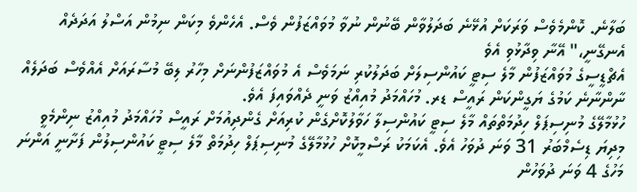ބަލާނެ. ކޮންމެވެސް ވަރަކަށް އުޅޭނެ ބަދަލުވާން ބޭނުން ނުވާ މުވައްޒަފުން ވެސް. އެހެންވެ މިކަން ނިމުން އަސްލު އަދަދެއް އެނގޭނީ،" އޭނާ ވިދާޅުވި އެވެ
އެޗްޑީސީގެ މުވައްޒަފުން މާލެ ސިޓީ ކައުންސިލަށް ބަދަލުކުރި ނަމަވެސް އެ މުވައްޒަފުންނަށް މިހާރު ލިބޭ މުސާރައަށް އެއްވެސް ބަދަލެއް ނާންނާނެ ކަމުގެ ޔަގީންކަން ރައީސް ޑރ. މުހައްމަދު މުއިއްޒު ވަނީ ދެއްވައިފަ އެވެ.
ހުޅުމާލޭގެ މުނިސިޕަލް ހިދުމަތްތައް މާލެ ސިޓީ ކައުންސިލާ ހަވާލުކޮށްގެން ކުރިއަށް ގެންދިއުމަށް ރައީސް މުހައްމަދު މުއިއްޒު ނިންމެވީ މިދިޔަ ޑިސެމްބަރު 31 ވަނަ ދުވަހު އެވެ. އެކަމަކު ރަސްމީކޮށް ހުޅުމާލޭގެ މުނިސިޕަލް ހިދުމަތް މާލެ ސިޓީ ކައުންސިލުން ފަށާނީ އަންނަ މަހުގެ 4 ވަނަ ދުވަހުން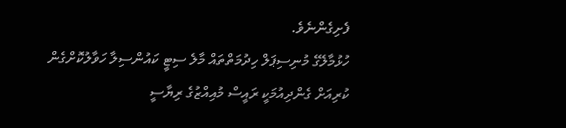ފެށިގެންނެވެ.
ހުޅުމާލޭގެ މުނިސިޕަލް ހިދުމަތްތައް މާލެ ސިޓީ ކައުންސިލާ ހަވާލުކޮށްގެން ކުރިއަށް ގެންދިއުމަކީ ރައީސް މުއިއްޒުގެ ރިޔާސީ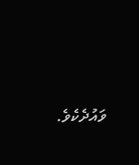ވައުދެކެވެ.